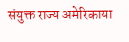संयुक्त राज्य अमेरिकाया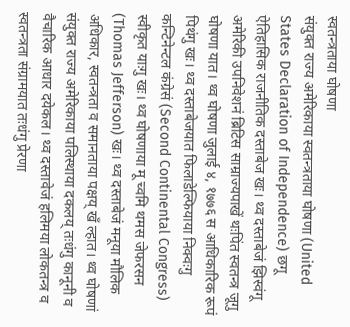स्वतन्त्रताया घोषणा
संयुक्त राज्य अमेरिकाया स्वतन्त्रताया घोषणा (United States Declaration of Independence) छगू ऐतिहासिक राजनीतिक दस्ताबेज खः। थ्व दस्ताबेजं झिस्वंगू अमेरिकी उपनिवेशनं ब्रिटिस साम्राज्यपाखें थःपिंत स्वतन्त्र जूगु घोषणा यात। थ्व घोषणा जुलाई ४, १७७६ स आधिकारिक रूपं पिथंगु खः। थ्व दस्ताबेजयात फिलाडेल्फियाया निक्वःगु कन्टिनेन्टल कंग्रेसं (Second Continental Congress) स्वीकृत याःगु खः। थ्व घोषणाया मू च्वमि थमस जेफरसन (Thomas Jefferson) खः। थ्व दस्ताबेजं मनूया मौलिक अधिकार, स्वतन्त्रता व समानताया पक्षय् खँ ल्हात। थ्व घोषणां संयुक्त राज्य अमेरिकाया पलिस्थाया दकलय् तःधंगु कानूनी व वैचारिक आधार दयेकल। थ्व दस्तावेजं हलिमया लोकतन्त्र व स्वतन्त्रता संग्रामयात तःधंगु प्रेरणा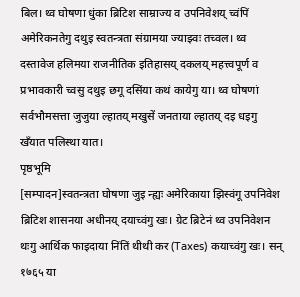बिल। थ्व घोषणा धुंका ब्रिटिश साम्राज्य व उपनिवेशय् च्वंपिं अमेरिकनतेगु दथुइ स्वतन्त्रता संग्रामया ज्याझ्वः तच्वल। थ्व दस्तावेज हलिमया राजनीतिक इतिहासय् दकलय् महत्त्वपूर्ण व प्रभावकारी च्वसु दथुइ छगू दसिंया कथं कायेगु या। थ्व घोषणां सर्वभौमसत्ता जुजुया ल्हातय् मखुसें जनताया ल्हातय् दइ धइगु खँयात पलिस्था यात।
पृष्ठभूमि
[सम्पादन]स्वतन्त्रता घोषणा जुइ न्ह्यः अमेरिकाया झिस्वंगू उपनिवेश ब्रिटिश शासनया अधीनय् दयाच्वंगु खः। ग्रेट ब्रिटेनं थ्व उपनिवेशन थःगु आर्थिक फाइदाया निंतिं थीथी कर (Taxes) कयाच्वंगु खः। सन् १७६५ या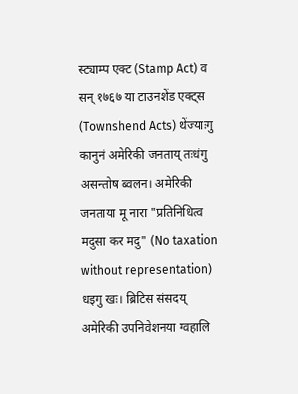स्ट्याम्प एक्ट (Stamp Act) व सन् १७६७ या टाउनशेंड एक्ट्स (Townshend Acts) थेंज्याःगु कानुनं अमेरिकी जनताय् तःधंगु असन्तोष ब्वलन। अमेरिकी जनताया मू नारा "प्रतिनिधित्व मदुसा कर मदु" (No taxation without representation) धइगु खः। ब्रिटिस संसदय् अमेरिकी उपनिवेशनया ग्वहालि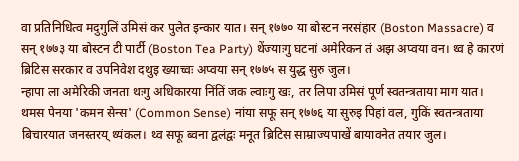वा प्रतिनिधित्व मदुगुलिं उमिसं कर पुलेत इन्कार यात। सन् १७७० या बोस्टन नरसंहार (Boston Massacre) व सन् १७७३ या बोस्टन टी पार्टी (Boston Tea Party) थेंज्याःगु घटनां अमेरिकन तं अझ अप्वया वन। थ्व हे कारणं ब्रिटिस सरकार व उपनिवेश दथुइ ख्याच्वः अप्वया सन् १७७५ स युद्ध सुरु जुल।
न्हापा ला अमेरिकी जनता थःगु अधिकारया निंतिं जक ल्वाःगु खः, तर लिपा उमिसं पूर्ण स्वतन्त्रताया माग यात। थमस पेनया 'कमन सेन्स' (Common Sense) नांया सफू सन् १७७६ या सुरुइ पिहां वल, गुकिं स्वतन्त्रताया बिचारयात जनस्तरय् थ्यंकल। थ्व सफू ब्वना द्वलंद्वः मनूत ब्रिटिस साम्राज्यपाखें बायावनेत तयार जुल।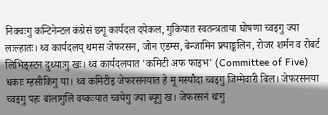निक्वःगु कन्टिनेन्टल कंग्रेसं छगू कार्यदल दयेकल, गुकियात स्वतन्त्रताया घोषणा च्वइगु ज्या लःल्हातः। थ्व कार्यदलय् थमस जेफरसन, जोन एडम्स, बेन्जामिन फ्र्याङ्कलिन, रोजर शर्मन व रोबर्ट लिभिङ्स्टन दुथ्याःगु खः। थ्व कार्यदलयात 'कमिटी अफ फाइभ' (Committee of Five) धकाः म्हसीकिगु या। थ्व कमिटीइ जेफरसनयात हे मू मस्यौदा च्वइगु जिम्मेवारी बिल। जेफरसनया च्वइगु पहः बांलागुलिं वय्कःयात च्वयेगु ज्या ब्यूगु ख। जेफरसनं थःगु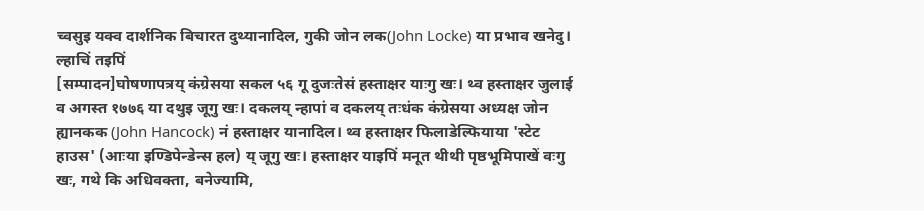च्वसुइ यक्व दार्शनिक बिचारत दुथ्यानादिल, गुकी जोन लक(John Locke) या प्रभाव खनेदु।
ल्हाचिं तइपिं
[सम्पादन]घोषणापत्रय् कंग्रेसया सकल ५६ गू दुजःतेसं हस्ताक्षर याःगु खः। थ्व हस्ताक्षर जुलाई व अगस्त १७७६ या दथुइ जूगु खः। दकलय् न्हापां व दकलय् तःधंक कंग्रेसया अध्यक्ष जोन ह्यानकक (John Hancock) नं हस्ताक्षर यानादिल। थ्व हस्ताक्षर फिलाडेल्फियाया 'स्टेट हाउस' (आःया इण्डिपेन्डेन्स हल) य् जूगु खः। हस्ताक्षर याइपिं मनूत थीथी पृष्ठभूमिपाखें वःगु खः, गथे कि अधिवक्ता, बनेज्यामि,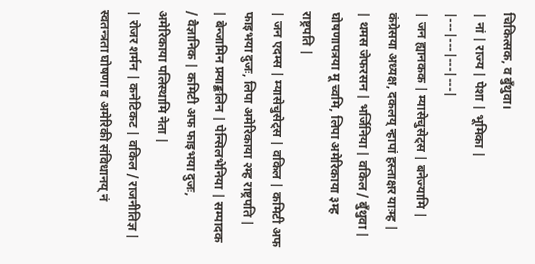चिकित्सक, व बुँथुवा।
| नां | राज्य | पेशा | भूमिका |
|---|---|---|---|
| जन ह्यानकक | म्यासेचुसेट्स | बनेज्यामि | कंग्रेसया अध्यक्ष, दकलय् न्हापां हस्ताक्षर याःम्ह |
| थमस जेफरसन | भर्जिनिया | वकिल / बुँथुवा | घोषणापत्रया मू च्वमि, लिपा अमेरिकाया ३म्ह राष्ट्रपति |
| जन एदम्स | म्यासेचुसेट्स | वकिल | कमिटी अफ फाइभया दुजः, लिपा अमेरिकाया २म्ह राष्ट्रपति |
| बेन्जामिन फ्र्याङ्कलिन | पेन्सिलभेनिया | सम्पादक / वैज्ञानिक | कमिटी अफ फाइभया दुजः, अमेरिकाया पलिस्थामि नेता |
| रोजर शर्मन | कनेटिकट | वकिल / राजनीतिज्ञ | स्वतन्त्रता घोषणा व अमेरिकी संविधानय् नं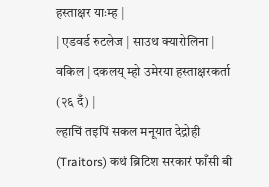हस्ताक्षर याःम्ह |
| एडवर्ड रुटलेज | साउथ क्यारोलिना | वकिल | दकलय् म्हो उमेरया हस्ताक्षरकर्ता (२६ दँ) |
ल्हाचिं तइपिं सकल मनूयात देद्रोही (Traitors) कथं ब्रिटिश सरकारं फाँसी बी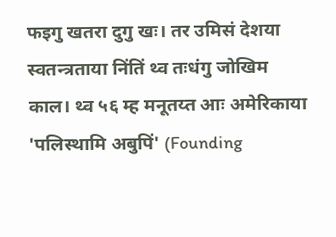फइगु खतरा दुगु खः। तर उमिसं देशया स्वतन्त्रताया निंतिं थ्व तःधंगु जोखिम काल। थ्व ५६ म्ह मनूतय्त आः अमेरिकाया 'पलिस्थामि अबुपिं' (Founding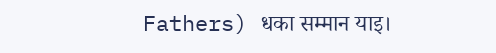Fathers) धका सम्मान याइ।